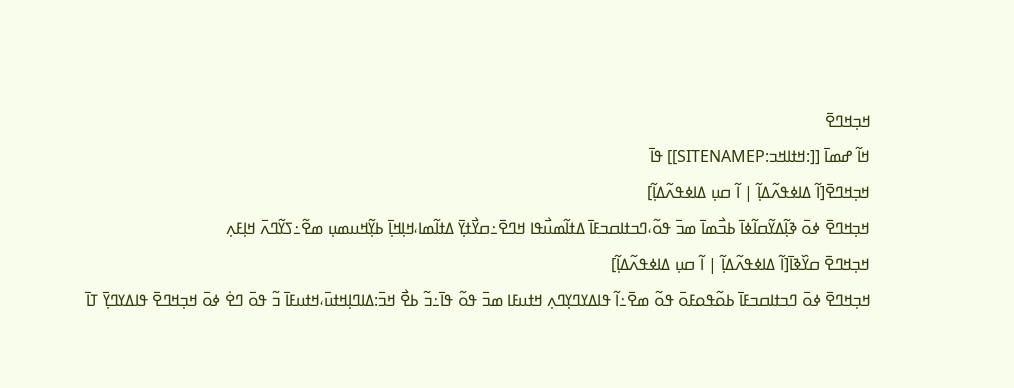ߞߏ߲ߞߣߐ߫
ߞߊ߬ ߝߘߊ߫ [[:ߞߙߊߞߏ:SITENAMEP]] ߟߊ߫
ߞߏ߲ߞߣߐ߫[ߊ߬ ߡߊߦߟߍ߬ߡߊ߲߬ | ߊ߬ ߛߎ߲ ߡߊߦߟߍ߬ߡߊ߲߬]
ߞߏ߲ߞߣߐ߫ ߦߋ߫ ߢߊ߲߬ߡߌ߬ߛߊ߬ߦߊ߫ ߕߏ߯ߘߊ߫ ߘߏ߫ ߟߋ߬،ߣߏߙߊߛߏߓߊ߫ ߡߙߊ߬ߘߎ߯ߟߊ ߞߣߐ߫߸ߛߌ߯ߙߌ߲߫ ߡߙߊ߬ߘߊ،ߞߊ߲ߞߊ߲߫ ߕߌ߲߬ߞߎߘߎ߲ ߘߐ߬߸ߖߌ߬ߣߍ߫ ߞߊ߲ߓߍ߲
ߞߏ߲ߞߣߐ߫ ߛߌ߰ߢߊ߫[ߊ߬ ߡߊߦߟߍ߬ߡߊ߲߬ | ߊ߬ ߛߎ߲ ߡߊߦߟߍ߬ߡߊ߲߬]
ߞߏ߲ߞߣߐ߫ ߦߋ߫ ߣߏߙߊߛߏߓߊ߫ ߕߋ߬ߟߋߓߋ߫ ߟߋ߬ ߘߐ߫߸ߊ߬ ߟߊߡߌߣߌ߲ߣߍ߲ ߞߙߎߓߊ ߘߏ߫ ߟߋ߬ ߟߊ߫߸ߏ߬ ߕߐ߯ ߞߏ߫:ߡߊߣߊ߲ߞߙߎ߫،ߞߙߎߓߊ߫ ߏ߬ ߟߋ߫ ߣߐ߭ ߦߋ߫ ߞߏ߲ߞߣߐ߫ ߟߊߡߌߣߌ߲߫ ߠߊ߫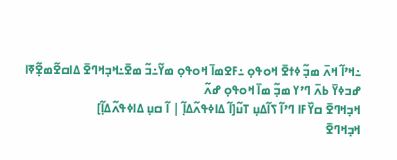߸ߞߴߊ߬ ߞߍ߫ ߘߏ߲߬ ߦߙߐ߫ ߞߋߟߋ߲ ߸ߓߐߘߊ߫ ߞߋߟߋ߲ ߘߌ߬߸ߏ߬ ߘߐ߫߸ߞߏ߲ߞߣߐ߫ ߡߊߛߐ߬ߘߐ߲߬ߧߊ ߝߏߦߌ߫ ߕߍ߫ ߣߴߌ ߘߏ߲߬ ߘߊ߫ ߞߋߟߋ߲ ߝߍ߬
ߞߏ߲ߞߣߐ߫ ߛߌ߰ߓߊ ߣߴߊ߬ ߖߊ߬ߡߎ߲ ߠߎ߬[ߊ߬ ߡߊߦߟߍ߬ߡߊ߲߬ | ߊ߬ ߛߎ߲ ߡߊߦߟߍ߬ߡߊ߲߬]
ߞߏ߲ߞߣߐ߫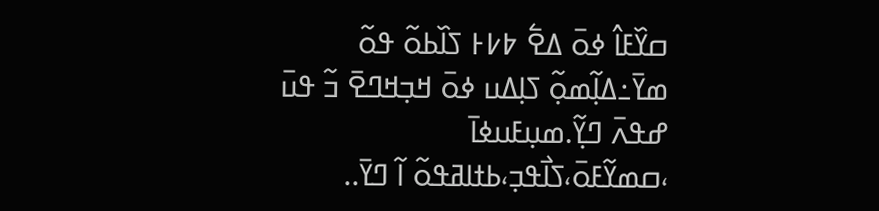ߛߌ߰ߓߊ߮ ߦߋ߫ ߡߐ߱ ߈߇߅ ߖߊ߰ߕߋ߬ ߟߋ߬ ߘߌ߫߸ߡߊ߲߬ߘߋ߲߬ ߖߊ߲ߡߎ ߦߋ߫ ߞߏ߲ߞߣߐ߫ ߏ߬ ߟߎ߫ ߝߟߍ߫ ߣߌ߲߬.ߘߎ߲ߓߎߦߊ߫ ،ߛߘߌ߬ߓߋ߫،ߖߊ߯ߟߏ߲،ߕߙߊߥߟߋ߬ ߊ߬ ߣߌ߫..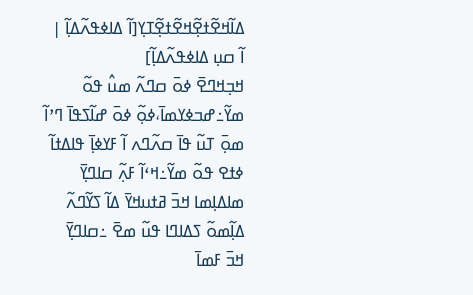ߡߊ߬ߞߐ߬ߙߐ߲߬ߞߐ߬ߙߐ߲߬ߠߌ߲[ߊ߬ ߡߊߦߟߍ߬ߡߊ߲߬ | ߊ߬ ߛߎ߲ ߡߊߦߟߍ߬ߡߊ߲߬]
ߞߏ߲ߞߣߐ߫ ߦߋ߫ ߛߣߍ߬ ߘߎ߮ ߟߋ߬ ߘߌ߬߸ߝߏߦߌߘߊ߫،ߦߋ߲߬ ߦߋ߫ ߝߊ߬ߖߟߊ߫ ߣߴߊ߬ ߘߋ߲߫ ߠߎ߬ ߟߊ߫ ߛߍ߬ߣߍ ߊ߬ ߓߌߦߊ߲߫ ߟߊߡߙߊ߬ ߦߙߐ ߟߋ߬ ߘߌ߬߸ߞߵߊ߬ ߓߍ߲߬ ߛߊߣߌ߲߫ ߘߊߡߊ߲ߘߊ ߞߏ߫ ߥߙߎߞߌ߫ ߡߊ߬ ߖߌ߬ߣߍ߬ ߡߊ߲߬ߘߋ߬ ߖߡߊߣߊ ߟߎ߬ ߘߐ߫ ߸ߛߊߣߌ߲߫ ߞߏ߫ ߓߘߊ߫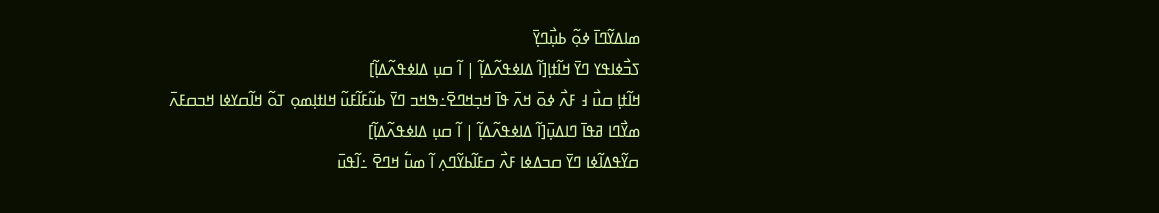ߘߊߡߌ߬ߣߊ߫ ߦߋ߲߬ ߕߎ߲߯ߣߌ߲߫
ߖߏ߯ߦߊߟߌ ߣߌ߫ ߞߊ߬ߙߊ߲[ߊ߬ ߡߊߦߟߍ߬ߡߊ߲߬ | ߊ߬ ߛߎ߲ ߡߊߦߟߍ߬ߡߊ߲߬]
ߞߊ߬ߙߊ߲ ߛߎ߯ ߃ ߓߍ߯ ߦߋ߫ ߞߍ߫ ߟߊ߫ ߞߏ߲ߞߣߐ߫߸ߒߞߏ ߣߌ߫ ߕߎ߬ߓߊ߬ߓߎ߬ ߞߊߙߊ߲ߘߋ߲ ߠߋ߬ ߞߊ߬ߛߌߦߊ ߞߏߛߓߍ߫
ߘߌ߯ߣߊ ߥߟߊ߫ ߣߊߡߎ߲߫[ߊ߬ ߡߊߦߟߍ߬ߡߊ߲߬ | ߊ߬ ߛߎ߲ ߡߊߦߟߍ߬ߡߊ߲߬]
ߛߌ߬ߟߡߊ߬ߦߊ ߣߌ߫ ߛߏߡߦߊ ߓߍ߯ ߛߓߊ߬ߕߌ߬ߣߍ߲ ߊ߬ ߘߎ߱ ߞߣߐ߫ ߸ߊ߬ߟߎ߫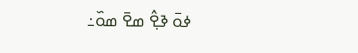ߦߋ߫ ߢߐ߲߮ ߘߐ߫ ߘߋ߰߸